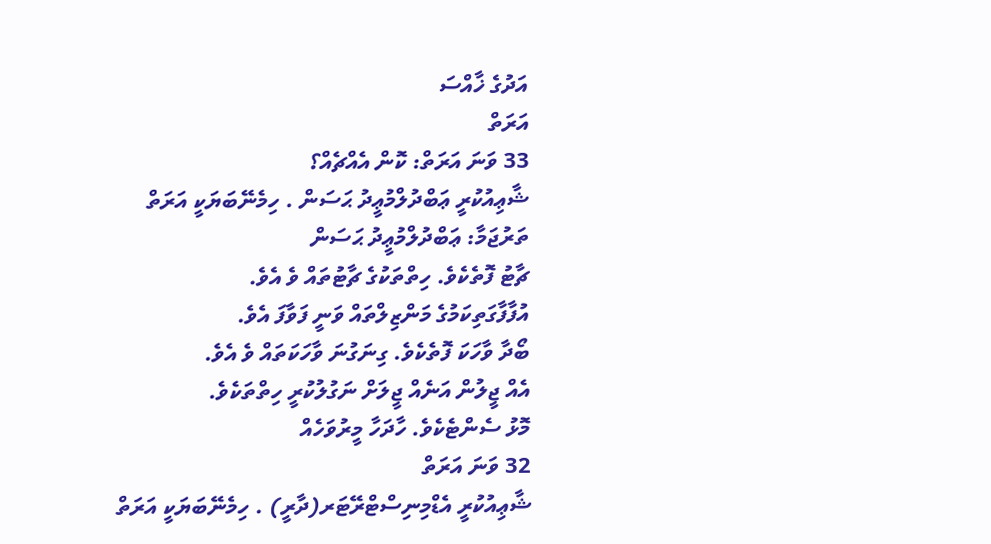އަދުގެ ޚާއްސަ
އަރަތް
33 ވަނަ އަރަތް: ކޮން އެއްޗެއް؟
ޝާޢިއުކުރީ ޢަބްދުލްމުޢީދު ޙަސަން . ހިމެނޭބަޔަކީ އަރަތް
ތަރުޖަމާ: ޢަބްދުލްމުޢީދު ޙަސަން
ޗާޓު ފޮތެކެވެ. ހިތްތަކުގެ ޗާޓުތައް ވެ އެވެ.
އުފާފާގަތިކަމުގެ މަންޒިލްތައް ވަނީ ފަވާފަ އެވެ.
ބޯދާ ވާހަކަ ފޮތެކެވެ. ގިނަގުނަ ވާހަކަތައް ވެ އެވެ.
އެއް ޖީލުން އަނެއް ޖީލަށް ނަގުލުކުރީ ހިތްތަކެވެ.
މޮޅު ސެންޓެކެވެ. ހާދަހާ މީރުވަހެއް
32 ވަނަ އަރަތް
ޝާޢިއުކުރީ އެޑްމިނިސްޓްރޭޓަރ(ދާރީ) . ހިމެނޭބަޔަކީ އަރަތް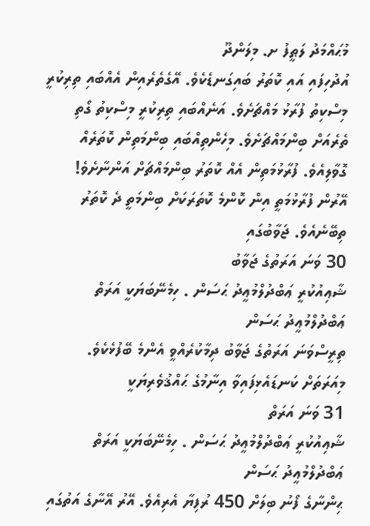މުޙައްމަދު ލަޠީފު ށ. މިލަންދޫ
އުދުހިފައި އައި ކޮތަރު ބައިގަނޑެކެވެ. އޭގެތެރެއިން އެއްބައި ތިރިކުރީ މިސްކިތު ފުރާޅު މައްޗަށެވެ. އަނެއްބައި ތިރިކުރީ މިސްކިތު ގޯތި ތެރެއަށް ބިންމައްޗަށެވެ. މިހެންތިއްބައި ބިންމަތިން ކޮތަރެއް ގޮވާލިއެވެ. ފުރާޅުމަތިން އެއް ކޮތަރު ބިންމައްޗަށް އަންނާށެވެ! އޭރުން ފުރާޅުމަތީ އިން ކޮންމެ ކޮތަރަކަށް ބިންމަތީ ދެ ކޮތަރު ތިބޭނެއެވެ. ޖަވާބުގައި
30 ވަނަ އަރަތުގެ ޖަވާބު
ޝާޢިއުކުރީ ޢަބްދުލްމުޢީދު ޙަސަން . ހިމެނޭބަޔަކީ އަރަތް
ޢަބްދުލްމުޢީދު ޙަސަން
ތިރީސްވަނަ އަރަތުގެ ޖަވާބު ދިމާކުރެއްވީ އެންމެ ބޭފުޅެކެވެ. މިއަރަތަށް ކަނޑައެޅިފައިވާ އިނާމުގެ ޙައްޤުވެރިޔަކީ
31 ވަނަ އަރަތް
ޝާޢިއުކުރީ ޢަބްދުލްމުޢީދު ޙަސަން . ހިމެނޭބަޔަކީ އަރަތް
ޢަބްދުލްމުޢީދު ޙަސަން
ޙިންނާގެ ފޯނު ބިލަށް 450 ރުފިޔާ އެރިއެވެ. އޭރު އޭނާގެ އަތުގައި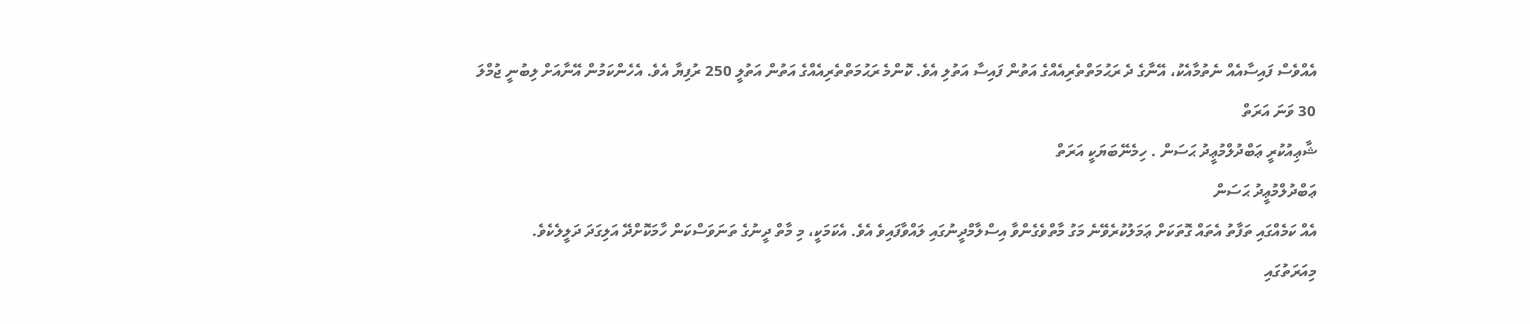އެއްވެސް ފައިސާއެއް ނެތުމާއެކު، އޭނާގެ ދެ ރަޙުމަތްތެރިއެއްގެ އަތުން ފައިސާ އަތުލި އެވެ. ކޮންމެ ރަޙުމަތްތެރިއެއްގެ އަތުން އަތުލީ 250 ރުފިޔާ އެވެ. އެހެންކަމުން އޭނާއަށް ލިބުނީ ޖުމްލަ
30 ވަނަ އަރަތް
ޝާޢިއުކުރީ ޢަބްދުލްމުޢީދު ޙަސަން . ހިމެނޭބަޔަކީ އަރަތް
ޢަބްދުލްމުޢީދު ޙަސަން
އެއް ކަމެއްގައި ތަފާތު އެތައް ގޮތަކަށް ޢަމަލުކުރެވޭނެ މަގު މާތްވެގެންވާ އިސްލާމްދީނުގައި ލައްވާފައިވެ އެވެ. އެކަމަކީ، މި މާތް ދީނުގެ ތަނަވަސްކަން ހާމަކޮށްދޭ އަލިގަދަ ދަލީލެކެވެ.
މިއަރަތުގައި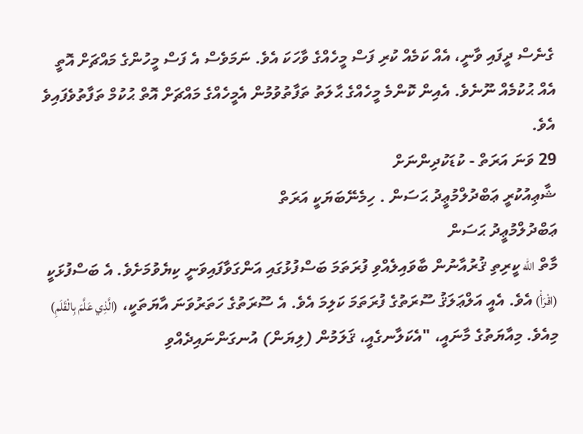ގެނެސް ދީފައި ވާނީ، އެއް ކަމެއް ކުރި ފަސް މީހެއްގެ ވާހަކަ އެވެ. ނަމަވެސް އެ ފަސް މީހުންގެ މައްޗަށް އޮތީ އެއް ޙުކުމެއް ނޫނެވެ. އެއިން ކޮންމެ މީހެއްގެ ޙާލަތު ތަފާތުވުމުން އެމީހެއްގެ މައްޗަށް އޮތް ޙުކުމް ތަފާތުވެފައިވެ އެވެ.
29 ވަނަ އަރަތް - ކުޑަކުދިންނަށް
ޝާޢިއުކުރީ ޢަބްދުލްމުޢީދު ޙަސަން . ހިމެނޭބަޔަކީ އަރަތް
ޢަބްދުލްމުޢީދު ޙަސަން
މާތް الله ކީރިތި ޤުރުއާނުން ބާވައިލެއްވި ފުރަތަމަ ބަސްފުޅުގައި އަންގަވާފައިވަނީ ކިޔެވުމަށެވެ. އެ ބަސްފުޅަކީ (اقْرَأْ) އެވެ. އެއީ އަލްޢަލަޤު ސޫރަތުގެ ފުރަތަމަ ކަލިމަ އެވެ. އެ ސޫރަތުގެ ހަތަރުވަނަ އާޔަތަކީ، (الَّذِي عَلَّمَ بِالْقَلَمِ) މިއެވެ. މިއާޔަތުގެ މާނައީ، "އެކަލާނގެއީ، ޤަލަމުން (ލިޔަން) އުނގަންނައިދެއްވި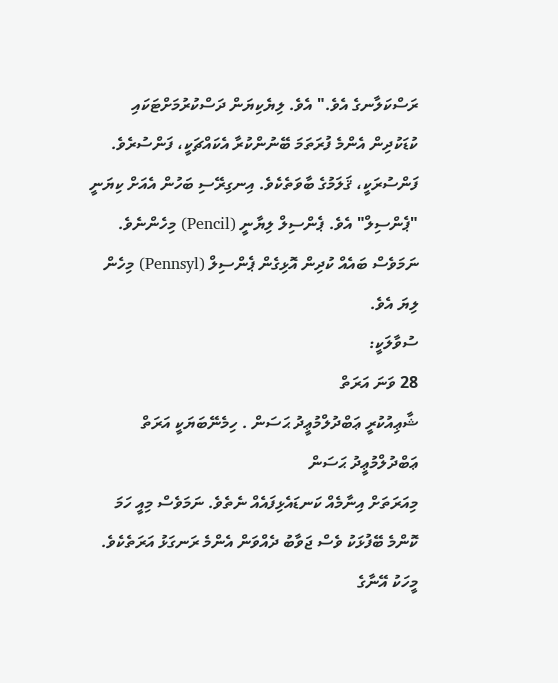ރަސްކަލާނގެ އެވެ." އެވެ. ލިޔެކިޔަން ދަސްކުރުމަށްޓަކައި ކުޑަކުދިން އެންމެ ފުރަތަމަ ބޭނުންކުރާ އެކައްޗަކީ، ފަންސުރެވެ. ފަންސުރަކީ، ޤަލަމުގެ ބާވަތެކެވެ. އިނގިރޭސި ބަހުން އެއަށް ކިޔަނީ "ޕެންސިލް" އެވެ. ޕެންސިލް ލިޔާނީ (Pencil) މިހެންނެވެ. ނަމަވެސް ބައެއް ކުދިން އޮޅިގެން ޕެންސިލް (Pennsyl) މިހެން ލިޔަ އެވެ.
ސުވާލަކީ:
28 ވަނަ އަރަތް
ޝާޢިއުކުރީ ޢަބްދުލްމުޢީދު ޙަސަން . ހިމެނޭބަޔަކީ އަރަތް
ޢަބްދުލްމުޢީދު ޙަސަން
މިއަރަތަށް އިނާމެއް ކަނޑައެޅިފައެއް ނެތެވެ. ނަމަވެސް މިއީ ހަމަ ކޮންމެ ބޭފުޅަކު ވެސް ޖަވާބު ދެއްވަން އެންމެ ރަނގަޅު އަރަތެކެވެ.
މީހަކު އޭނާގެ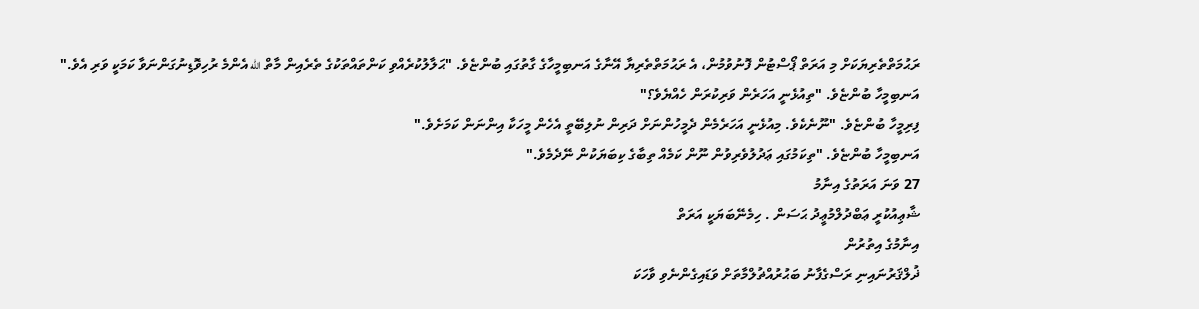ރަޙުމަތްތެރިޔަކަށް މި އަރަތް ޕޯސްޓުން ފޮނުވުމުން، އެ ރަޙުމަތްތެރިޔާ އޭނާގެ އަނބިމީހާގެ ގާތުގައި ބުންޏެވެ. "ޙަލާލުކުރެއްވި ކަންތައްތަކުގެ ތެރެއިން މާތް الله އެންމެ ރުހިވޮޑިނުގަންނަވާ ކަމަކީ ވަރި އެވެ."
އަނބިމީހާ ބުންޏެވެ. "ތިއުޅެނީ އަހަރެން ވަރިކުރަން ހެއްޔެވެ؟"
ފިރިމީހާ ބުންޏެވެ. "ނޫނެކެވެ. މިއުޅެނީ އަހަރެމެން ދެމީހުންނަށް ދަރިން ނުލިބޭތީ އެހެން މީހަކާ އިންނަން ކަމަށެވެ."
އަނބިމީހާ ބުންޏެވެ. "ތިކަމުގައި ޢަދުލުވެރިވުން ނޫން ކަމެއް ތިބާގެ ކިބަޔަކުން ނޭދެމެވެ."
27 ވަނަ އަރަތުގެ އިނާމު
ޝާޢިއުކުރީ ޢަބްދުލްމުޢީދު ޙަސަން . ހިމެނޭބަޔަކީ އަރަތް
އިނާމުގެ އިތުރުން
ޛުލްޤަރުނައިނި ރަސްގެފާނު ބަޙުރުއްޡުލްމާތަށް ވަޑައިގެންނެވި ވާހަކަ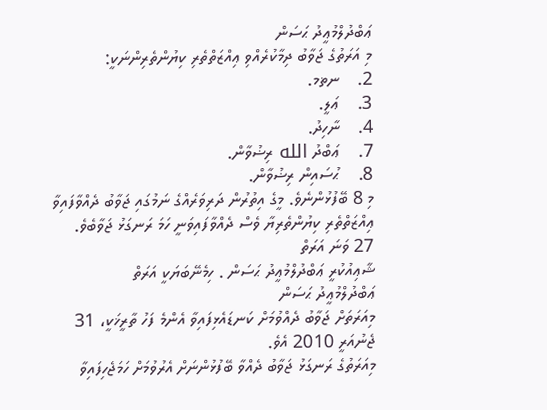ޢަބްދުލްމުޢީދު ޙަސަން
މި އަރަތުގެ ޖަވާބު ދިމާކުރެއްވި ޢިއްޒަތްތެރި ކިޔުންތެރިންނަކީ:
2.    ނޡމ.
3.    ޢަލީ.
4.    ނާހިދު.
7.    ޢަބްދު الله ރިޟުވާން.
8.    ޙުސައިން ރިޟުވާން.
މި 8 ބޭފުޅުންނެވެ. މީގެ އިތުރުން ދަރިވަރެއްގެ ނަމުގައި ޖަވާބު ދެއްވާފައިވާ ޢިއްޒަތްތެރި ކިޔުންތެރިޔާ ވެސް ދެއްވާފައިވަނީ ހަމަ ރަނގަޅު ޖަވާބެވެ.
27 ވަނަ އަރަތް
ޝާޢިއުކުރީ ޢަބްދުލްމުޢީދު ޙަސަން . ހިމެނޭބަޔަކީ އަރަތް
ޢަބްދުލްމުޢީދު ޙަސަން
މިއަރަތަށް ޖަވާބު ދެއްވުމަށް ކަނޑައެޅިފައިވާ އެންމެ ފަހު ތާރީޚަކީ، 31 ޖެނުއަރީ 2010 އެވެ.
މިއަރަތުގެ ރަނގަޅު ޖަވާބު ދެއްވާ ބޭފުޅުންނަށް އެރުވުމަށް ހަމަޖެހިފައިވާ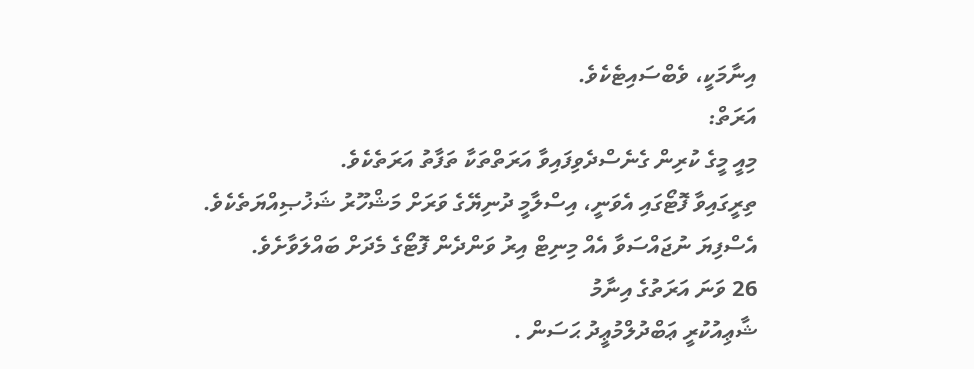އިނާމަކީ، ވެބްސައިޓެކެވެ.
އަރަތް:
މިއީ މީގެ ކުރިން ގެނެސްދެވިފައިވާ އަރަތްތަކާ ތަފާތު އަރަތެކެވެ.
ތިރީގައިވާ ފޮޓޯގައި އެވަނީ، އިސްލާމީ ދުނިޔޭގެ ވަރަށް މަޝްހޫރު ޝަޚުޞިއްޔަތެކެވެ.
އެސްފިޔަ ނުޖައްސަވާ އެއް މިނިޓް އިރު ވަންދެން ފޮޓޯގެ މެދަށް ބައްލަވާށެވެ.
26 ވަނަ އަރަތުގެ އިނާމު
ޝާޢިއުކުރީ ޢަބްދުލްމުޢީދު ޙަސަން .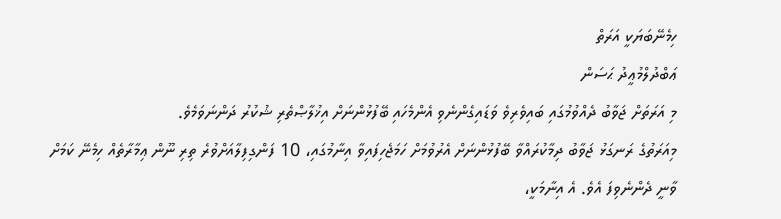ހިމެނޭބަޔަކީ އަރަތް
ޢަބްދުލްމުޢީދު ޙަސަން
މި އަރަތަށް ޖަވާބު ދެއްވުމުގައި ބައިވެރިވެ ވަޑައިގެންނެވި އެންމެހައި ބޭފުޅުންނަށް އިޚުލާޞްތެރި ޝުކުރު ދަންނަވަމެވެ.
މިއަރަތުގެ ރަނގަޅު ޖަވާބު ދިމާކުރައްވާ ބޭފުޅުންނަށް އެރުވުމަށް ހަމަޖެހިފައިވާ އިނާމުގައި، 10 ފަންގިފިލާއަށްވުރެ ތިރި ނޫން ޢިމާރާތެއް ހިމެނޭ ކަމަށް ވާނީ ދެންނެވިފަ އެވެ. އެ އިނާމަކީ،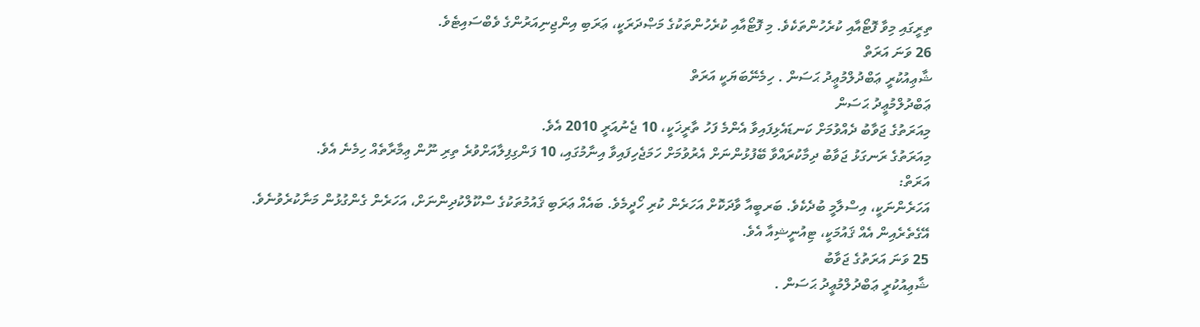ތިރީގައި މިވާ ފޮޓޯއާއި ކުރެހުންތަކެވެ. މި ފޮޓޯއާއި ކުރެހުންތަކުގެ މަޞްދަރަކީ، ޢަރަބި އިންޖިނިއަރުންގެ ވެބްސައިޓެވެ.
26 ވަނަ އަރަތް
ޝާޢިއުކުރީ ޢަބްދުލްމުޢީދު ޙަސަން . ހިމެނޭބަޔަކީ އަރަތް
ޢަބްދުލްމުޢީދު ޙަސަން
މިއަރަތުގެ ޖަވާބު ދެއްވުމަށް ކަނޑައެޅިފައިވާ އެންމެ ފަހު ތާރީޚަކީ، 10 ޖެނުއަރީ 2010 އެވެ.
މިއަރަތުގެ ރަނގަޅު ޖަވާބު ދިމާކުރައްވާ ބޭފުޅުންނަށް އެރުވުމަށް ހަމަޖެހިފައިވާ އިނާމުގައި، 10 ފަންގިފިލާއަށްވުރެ ތިރި ނޫން ޢިމާރާތެއް ހިމެނެ އެވެ.
އަރަތް:
އަހަރެންނަކީ، އިސްލާމީ ބުދެކެވެ. ބަރބީއާ ވާދަކޮށް އަހަރެން ކުރި ހޯދީމެވެ. ބައެއް ޢަރަބި ޤައުމުތަކުގެ ސްކޫލްކުދިންނަށް، އަހަރެން ގެންގުޅުން މަނާކުރެވުނެވެ. އޭގެތެރެއިން އެއް ޤައުމަކީ، ޓިއުނީޝިއާ އެވެ.
25 ވަނަ އަރަތުގެ ޖަވާބު
ޝާޢިއުކުރީ ޢަބްދުލްމުޢީދު ޙަސަން .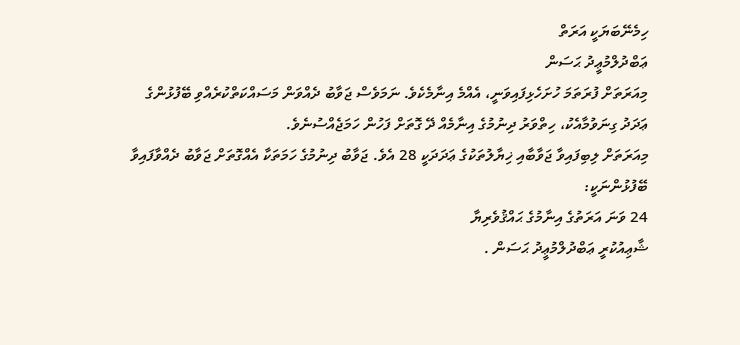ހިމެނޭބަޔަކީ އަރަތް
ޢަބްދުލްމުޢީދު ޙަސަން
މިއަރަތަށް ފުރަތަމަ ހުށަހެޅިފައިވަނީ، އެއްމެ އިނާމެކެވެ. ނަމަވެސް ޖަވާބު ދެއްވަން މަސައްކަތްކުރެއްވި ބޭފުޅުންގެ ޢަދަދު ގިނަވުމާއެކު، ހިތްވަރު ދިނުމުގެ އިނާމެއް ދޭ ގޮތަށް ފަހުން ހަމަޖެއްސުނެވެ.
މިއަރަތަށް ލިބިފައިވާ ޖަވާބާއި ޚިޔާލުތަކުގެ ޢަދަދަކީ 28 އެވެ. ޖަވާބު ދިނުމުގެ ހަމަތަކާ އެއްގޮތަށް ޖަވާބު ދެއްވާފައިވާ ބޭފުޅުންނަކީ:
24 ވަނަ އަރަތުގެ އިނާމުގެ ޙައްޤުވެރިޔާ
ޝާޢިއުކުރީ ޢަބްދުލްމުޢީދު ޙަސަން .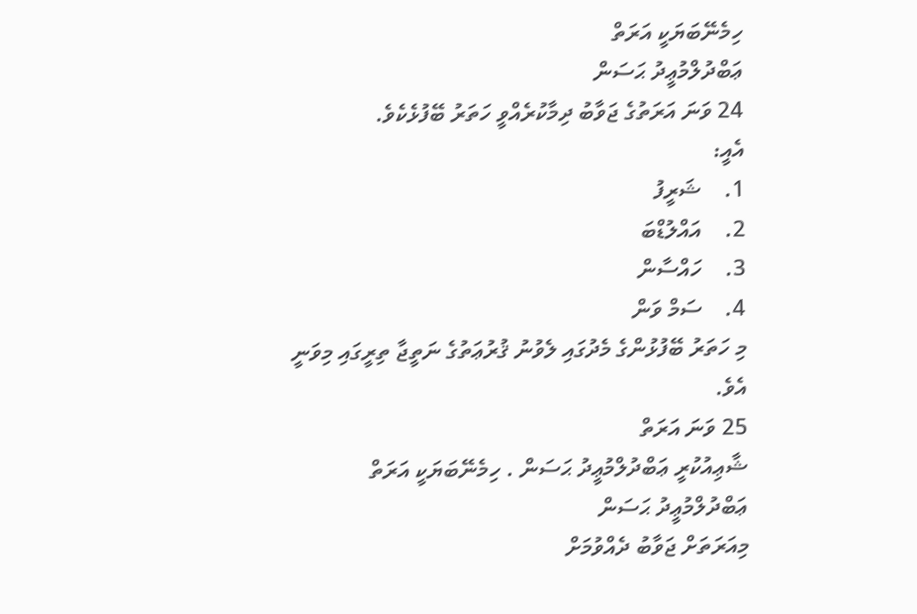ހިމެނޭބަޔަކީ އަރަތް
ޢަބްދުލްމުޢީދު ޙަސަން
24 ވަނަ އަރަތުގެ ޖަވާބު ދިމާކުރެއްވީ ހަތަރު ބޭފުޅެކެވެ.
އެއީ:
1.    ޝަރީފު
2.    އައްލުޑްބަ
3.    ހައްސާން
4.    ސަމް ވަން
މި ހަތަރު ބޭފުޅުންގެ މެދުގައި ލެވުނު ޤުރުޢަތުގެ ނަތީޖާ ތިރީގައި މިވަނީ އެވެ.
25 ވަނަ އަރަތް
ޝާޢިއުކުރީ ޢަބްދުލްމުޢީދު ޙަސަން . ހިމެނޭބަޔަކީ އަރަތް
ޢަބްދުލްމުޢީދު ޙަސަން
މިއަރަތަށް ޖަވާބު ދެއްވުމަށް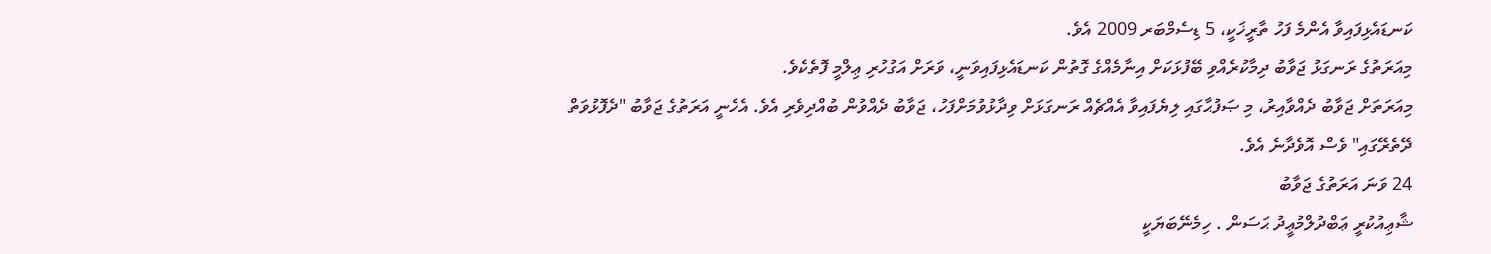ކަނޑައެޅިފައިވާ އެންމެ ފަހު ތާރީޚަކީ، 5 ޑިސެމްބަރ 2009 އެވެ.
މިއަރަތުގެ ރަނގަޅު ޖަވާބު ދިމާކުރެއްވި ބޭފުޅަކަށް އިނާމެއްގެ ގޮތުން ކަނޑައެޅިފައިވަނީ، ވަރަށް އަގުހުރި ޢިލްމީ ފޮތެކެވެ.
މިއަރަތަށް ޖަވާބު ދެއްވާއިރު، މި ޞަފުޙާގައި ލިޔެފައިވާ އެއްޗެއް ރަނގަޅަށް ވިދާޅުވުމަށްފަހު، ޖަވާބު ދެއްވުން ބުއްދިވެރި އެވެ. އެހެނީ އަރަތުގެ ޖަވާބު "ދެފޮޅުވަތް ދޭތެރޭގައި" ވެސް އޮވެދާނެ އެވެ.
24 ވަނަ އަރަތުގެ ޖަވާބު
ޝާޢިއުކުރީ ޢަބްދުލްމުޢީދު ޙަސަން . ހިމެނޭބަޔަކީ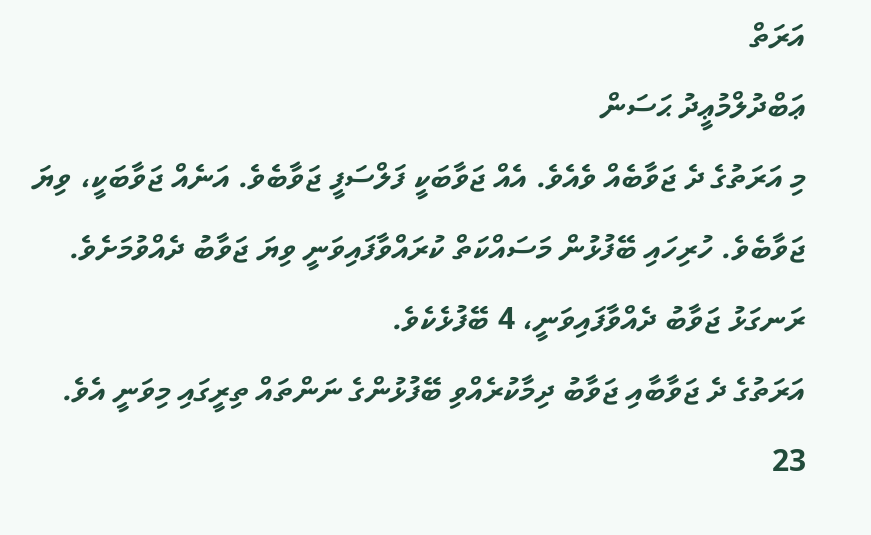އަރަތް
ޢަބްދުލްމުޢީދު ޙަސަން
މި އަރަތުގެ ދެ ޖަވާބެއް ވެއެވެ. އެއް ޖަވާބަކީ ފަލްސަފީ ޖަވާބެވެ. އަނެއް ޖަވާބަކީ، ވިޔަ ޖަވާބެވެ. ހުރިހައި ބޭފުޅުން މަސައްކަތް ކުރައްވާފައިވަނީ ވިޔަ ޖަވާބު ދެއްވުމަށެވެ.
ރަނގަޅު ޖަވާބު ދެއްވާފައިވަނީ، 4 ބޭފުޅެކެވެ.
އަރަތުގެ ދެ ޖަވާބާއި ޖަވާބު ދިމާކުރެއްވި ބޭފުޅުންގެ ނަންތައް ތިރީގައި މިވަނީ އެވެ.
23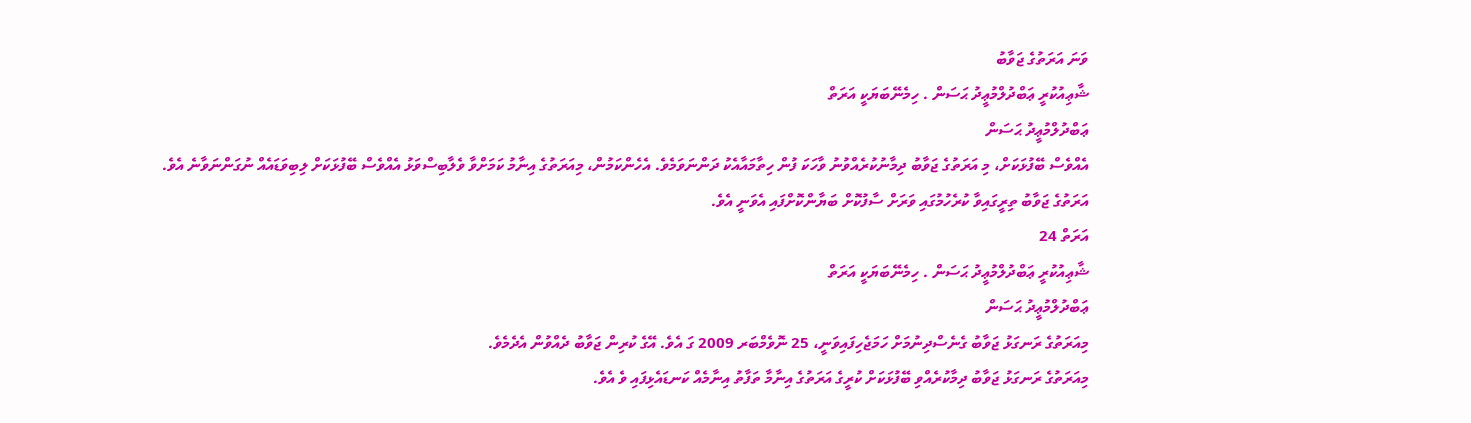ވަނަ އަރަތުގެ ޖަވާބު
ޝާޢިއުކުރީ ޢަބްދުލްމުޢީދު ޙަސަން . ހިމެނޭބަޔަކީ އަރަތް
ޢަބްދުލްމުޢީދު ޙަސަން
އެއްވެސް ބޭފުޅަކަށް، މި އަރަތުގެ ޖަވާބު ދިމާނުކުރެއްވުނު ވާހަކަ ފުން ހިތާމައާއެކު ދަންނަވަމެވެ. އެހެންކަމުން، މިއަރަތުގެ އިނާމު ކަމަށްވާ ވެލާބިސްވަޅު އެއްވެސް ބޭފުޅަކަށް ލިބިވަޑައެއް ނުގަންނަވާނެ އެވެ.
އަރަތުގެ ޖަވާބު ތިރީގައިވާ ކުރެހުމުގައި ވަރަށް ސާފުކޮށް ބަޔާންކޮށްފައި އެވަނީ އެވެ.
އަރަތް 24
ޝާޢިއުކުރީ ޢަބްދުލްމުޢީދު ޙަސަން . ހިމެނޭބަޔަކީ އަރަތް
ޢަބްދުލްމުޢީދު ޙަސަން
މިއަރަތުގެ ރަނގަޅު ޖަވާބު ގެނެސްދިނުމަށް ހަމަޖެހިފައިވަނީ، 25 ނޮވެމްބަރ 2009 ގަ އެވެ. އޭގެ ކުރިން ޖަވާބު ދެއްވުން އެދެމެވެ.
މިއަރަތުގެ ރަނގަޅު ޖަވާބު ދިމާކުރެއްވި ބޭފުޅަކަށް ކުރީގެ އަރަތުގެ އިނާމާ ތަފާތު އިނާމެއް ކަނޑައެޅިފައި ވެ އެވެ.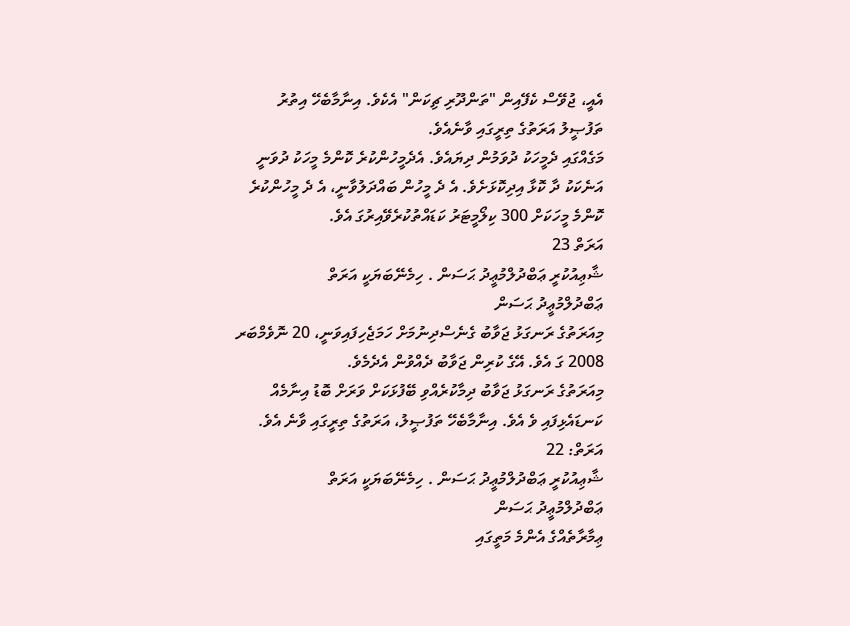އެއީ، ޖުވޭސް ކެފޭއިން "ތަންދޫރި ޗިކަން" އެކެވެ. އިނާމާބެހޭ އިތުރު ތަފުޞީލު އަރަތުގެ ތިރީގައި ވާނެއެވެ.
މަގެއްގައި ދެމީހަކު ދުވަމުން ދިޔައެވެ. އެދެމީހުންކުރެ ކޮންމެ މީހަކު ދުވަނީ އަނެކަކު ދާ ކޮޅާ އިދިކޮޅަށެވެ. އެ ދެ މީހުން ބައްދަލުވާނީ، އެ ދެ މީހުންކުރެ ކޮންމެ މީހަކަށް 300 ކިލޯމީޓަރު ކަޑައްތުކުރެވޭއިރުގަ އެވެ.
އަރަތް 23
ޝާޢިއުކުރީ ޢަބްދުލްމުޢީދު ޙަސަން . ހިމެނޭބަޔަކީ އަރަތް
ޢަބްދުލްމުޢީދު ޙަސަން
މިއަރަތުގެ ރަނގަޅު ޖަވާބު ގެނެސްދިނުމަށް ހަމަޖެހިފައިވަނީ، 20 ނޮވެމްބަރ 2008 ގަ އެވެ. އޭގެ ކުރިން ޖަވާބު ދެއްވުން އެދެމެވެ.
މިއަރަތުގެ ރަނގަޅު ޖަވާބު ދިމާކުރެއްވި ބޭފުޅަކަށް ވަރަށް ބޮޑު އިނާމެއް ކަނޑައެޅިފައި ވެ އެވެ. އިނާމާބެހޭ ތަފުޞީލު، އަރަތުގެ ތިރީގައި ވާނެ އެވެ.
އަރަތް: 22
ޝާޢިއުކުރީ ޢަބްދުލްމުޢީދު ޙަސަން . ހިމެނޭބަޔަކީ އަރަތް
ޢަބްދުލްމުޢީދު ޙަސަން
ޢިމާރާތެއްގެ އެންމެ މަތީގައި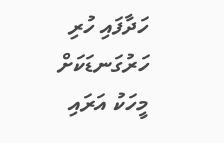ހަދާފައި ހުރި ހަރުގަނޑަކަށް މީހަކު އަރައި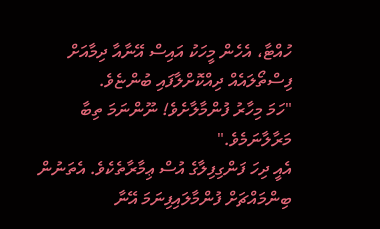ހުއްޓާ، އެހެން މީހަކު އައިސް އޭނާއާ ދިމާއަށް ފިސްތޯލައެއް ދިއްކޮށްލާފައި ބުންޏެވެ.
"ހަމަ މިހާރު ފުންމާލާށެވެ! ނޫންނަމަ ތިބާ މަރާލާނަމެވެ."
އެއީ ދިހަ ފަންގިފިލާގެ އުސް ޢިމާރާތެކެވެ. އެތަނުން ބިންމައްޗަށް ފުންމާލައިފިނަމަ އޭނާ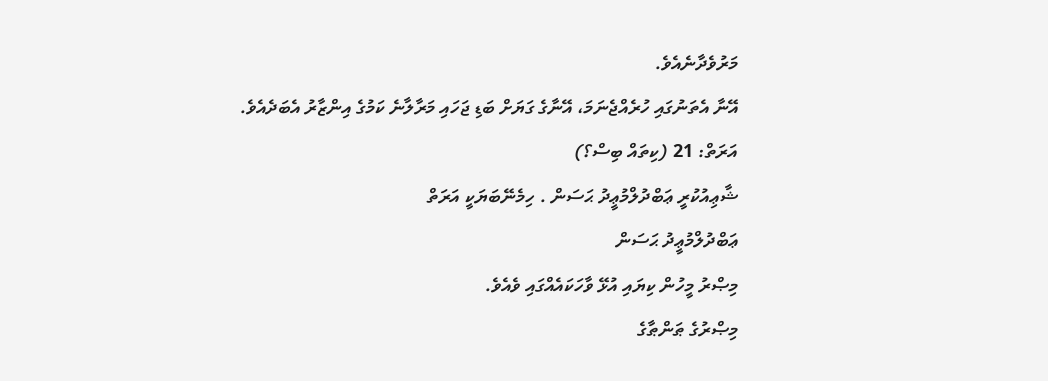މަރުވެދާނެއެވެ.
އޭނާ އެތަނުގައި ހުރެއްޖެނަމަ، އޭނާގެ ގަޔަށް ބަޑި ޖަހައި މަރާލާނެ ކަމުގެ އިންޒާރު އެބަދެއެވެ.
އަރަތް: 21 (ކިތައް ބިސް؟)
ޝާޢިއުކުރީ ޢަބްދުލްމުޢީދު ޙަސަން . ހިމެނޭބަޔަކީ އަރަތް
ޢަބްދުލްމުޢީދު ޙަސަން
މިޞްރު މީހުން ކިޔައި އުޅޭ ވާހަކައެއްގައި ވެއެވެ.
މިޞްރުގެ ޠަންޠާގެ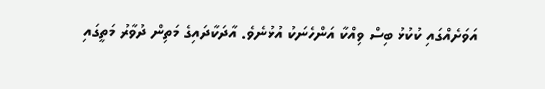އަވަށެއްގައި ކުކުޅު ބިސް ވިއްކާ އަންހެނަކު އުޅުނެވެ. އާދަކާދައިގެ މަތިން ދުވާރު މަތީގައި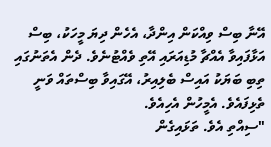އޭނާ ބިސް ވިއްކަން އިންދާ، އެހެން ދިޔަ މީހަކު، ބިސް އަޅާފައިވާ އެއްޗާ މުޑިއަރައި އޭތި ވެއްޓުނެވެ. ދެން އެތަނުގައި ތިބި ބަޔަކު އައިސް ބެލިއިރު، އޭގައިވާ ބިސްތައް ވަނީ ތެޅިފައެވެ. އެމީހުން އެހިއެވެ.
"ސިއްތި އެވެ. ތަޅައިގެން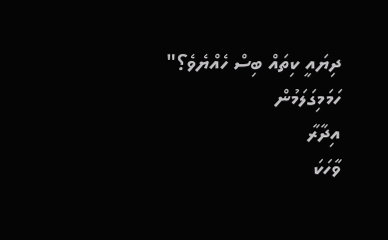ދިޔައީ ކިތައް ބިސް ހެއްޔެވެ؟"
ހަމަމިގަލަމުން
އިދާރާ
ވާހަކަ